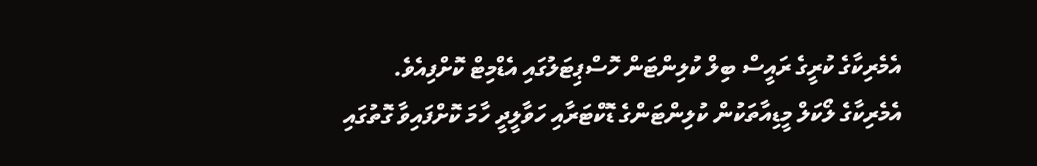އެމެރިކާގެ ކުރީގެ ރައީސް ބިލް ކުލިންޓަން ހޮސްޕިޓަލުގައި އެޑްމިޓް ކޮށްފިއެވެ.
އެމެރިކާގެ ލޯކަލް މީޑިއާތަކުން ކުލިންޓަންގެ ޑޮކްޓަރާއި ހަވާލީދީ ހާމަ ކޮށްފައިވާ ގޮތުގައި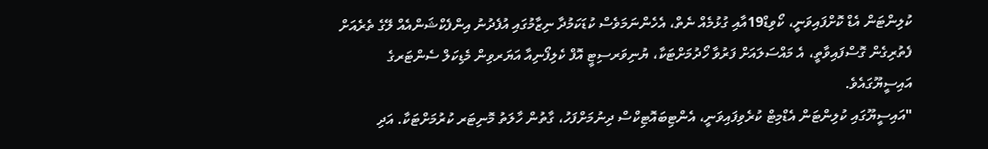ކުލިންޓަން އެޑް ކޮށްފައިވަނީ، ކޯވިޑް19އާއި ގުޅުމެއް ނެތް، އެހެންނަމަވެސް ކުޑަކަމުދާ ނިޒާމުގައި އުފެދުނު އިންފެކްޝަންއެއް ލޭގެ ތެރެއަށް ފެތުރިގެން ގޮސްފައިވާތީ، އެ މައްސަލައަށް ފަރުވާ ހޯދުމަށްޓަކާ، ޔުނިވަރސިޓީ އޮފް ކެލިފޯނިއާ އަޔަރވިން މެޑިކަލް ސެންޓަރގެ އައިސީޔޫގައެވެ.
"އައިސީޔޫގައި ކުލިންޓަން އެޑްމިޓް ކުރެވިފައިވަނީ، އެންޓިބައޮޓިކްސް ދިނުމަށްފަހު، ގާތުން ހާލަތު މޮނިޓަރ ކުރުމަށްޓަކާ. އަދި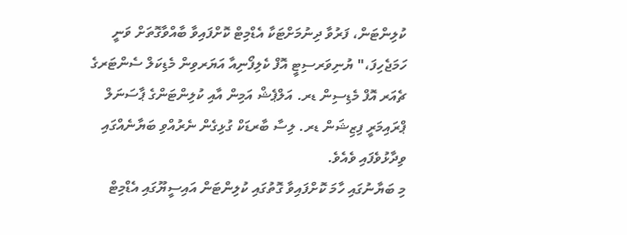ކުލިންޓަން، ފަރުވާ ދިނުމަށްޓަކާ އެޑްމިޓް ކޮށްފައިވާ ބާއްވާގޮތަށް ވަނީ ހަމަޖެހިފަ،" ޔުނިވަރސިޓީ އޮފް ކެލިފޯނިއާ އަޔަރވިން މެޑިކަލް ސެންޓަރގެ ޗެއަރ އޮފް މެޑިސިން ޑރ. އަލްޕެޝް އަމިން އާއި ކުލިންޓަންގެ ޕާސަނަލް ޕްރައިމަރީ ފިޒިޝަން ޑރ. ލިސާ ބާރޑަކް ގުޅިގެން ނެރުއްވި ބަޔާނެއްގައި ވިދާޅުވެފައި ވެއެވެ.
މި ބަޔާނުގައި ހާމަ ކޮށްފައިވާ ގޮތުގައި ކުލިންޓަން އައިސީޔޫގައި އެޑްމިޓް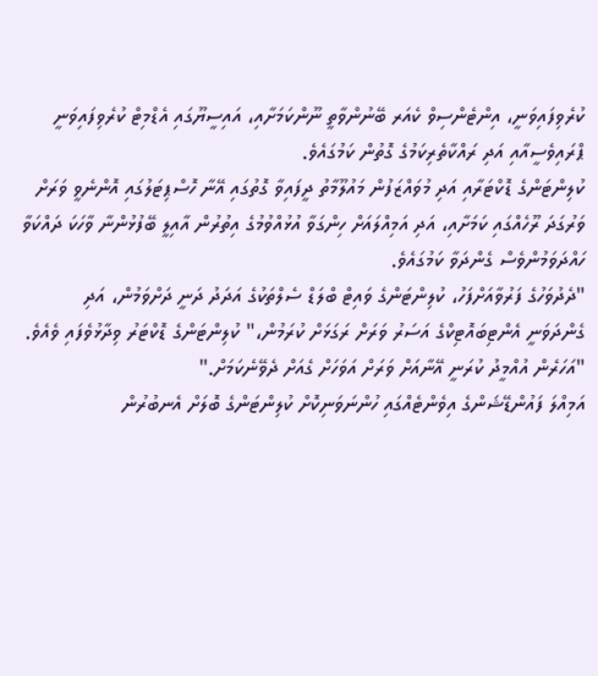ކުރެވިފައިވަނީ، އިންޓެންސިވް ކެއަރ ބޭނުންވާތީ ނޫންކަމަށާއި، އައިސީޔޫގައި އެޑްމިޓް ކުރެވިފައިވަނީ ޕްރައިވެސީއާއި އަދި ރައްކާތެރިކަމުގެ ގޮތުން ކަމުގައެވެ.
ކުލިންޓަންގެ ޑޮކްޓަރާއި އަދި މުވައްޒަފުން މައުލޫމާތު ދީފައިވާ ގޮތުގައި އޭނާ ހޮސްޕިޓަލުގައި އޮންނެވީ ވަރަށް ވަރުގަދަ ރޫހެއްގައި ކަމަށާއި، އަދި އަމިއްލައަށް ހިންގަވާ އުޅުއްވުމުގެ އިތުރުން އާއިލީ ބޭފުޅުންނާ ވާހަކަ ދައްކަވާ ހައްދަވަމުންވެސް ގެންދަވާ ކަމުގައެވެ.
"ދެދުވަހުގެ ފަރުވާއަށްފަހު، ކުލިންޓަންގެ ވައިޓް ބްލަޑް ސެލްތަކުގެ އަދަދު ދަނީ ދަށްވަމުން، އަދި ގެންދަވަނީ އެންޓިބައޮޓިކްގެ އަސަރު ވަރަށް ރަގަޅަށް ކުރަމުން،" ކުލިންޓަންގެ ޑޮކްޓަރު ވިދާޅުވެފައި ވެއެވެ. "އަހަރެން އުއްމީދު ކުރަނީ އޭނާއަށް ވަރަށް އަވަހަށް ގެއަށް ދެވޭނެކަމަށް."
އަމިއްލަ ފައުންޑޭޝަންގެ އިވެންޓެއްގައި ހުންނަވަނިކޮށް ކުލިންޓަންގެ ބޮލަށް އެނބުރުން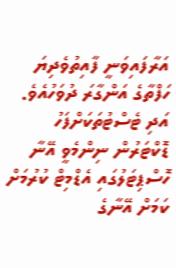އަރާފައިވަނީ ފާއިތުވެދިޔަ ހަފްތާގެ އަންގާރަ ދުވަހުއެވެ. އަދި ޓެސްޓުތަކަށްފަހު ޑޮކްޓަރުން ނިންމެވީ އޭނާ ހޮސްޕިޓަލުގައި އެޑްމިޓް ކުރުމަށް ކަމަށް އޭނާގެ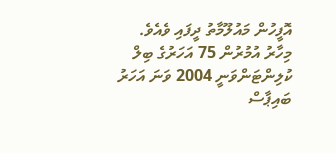އޮފީހުން މައުލޫމާތު ދީފައި ވެއެވެ.
މިހާރު އުމުރުން 75 އަހަރުގެ ބިލް ކުލިންޓަންވަނީ 2004 ވަނަ އަހަރު ބައިޕާސް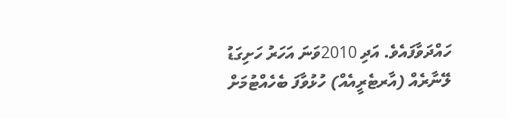ހައްދަވާފައެވެ. އަދި 2010ވަނަ އަހަރު ހަށިގަޑު ލޭނާރެއް (އާރޓެރީއެއް) ހުޅުވާފަ ބެހެއްޓުމަށް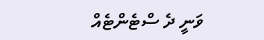ވަނީ ދެ ސްޓެންޓެއް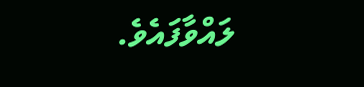ލައްވާފައެވެ.